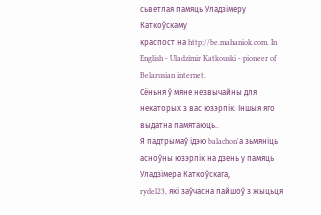сьветлая памяць Уладзімеру Каткоўскаму
краспост на http://be.mahaniok.com. In English - Uladzimir Katkouski - pioneer of Belarusian internet.
Сёньня ў мяне незвычайны для некаторых з вас юзэрпік. Іншыя яго выдатна памятаюць..
Я падтрымаў ідэю balachon'а зьмяніць асноўны юзэрпік на дзень у памяць Уладзімера Каткоўскага,
rydel23, які заўчасна пайшоў з жыцьця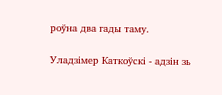роўна два гады таму.

Уладзімер Каткоўскі - адзін зь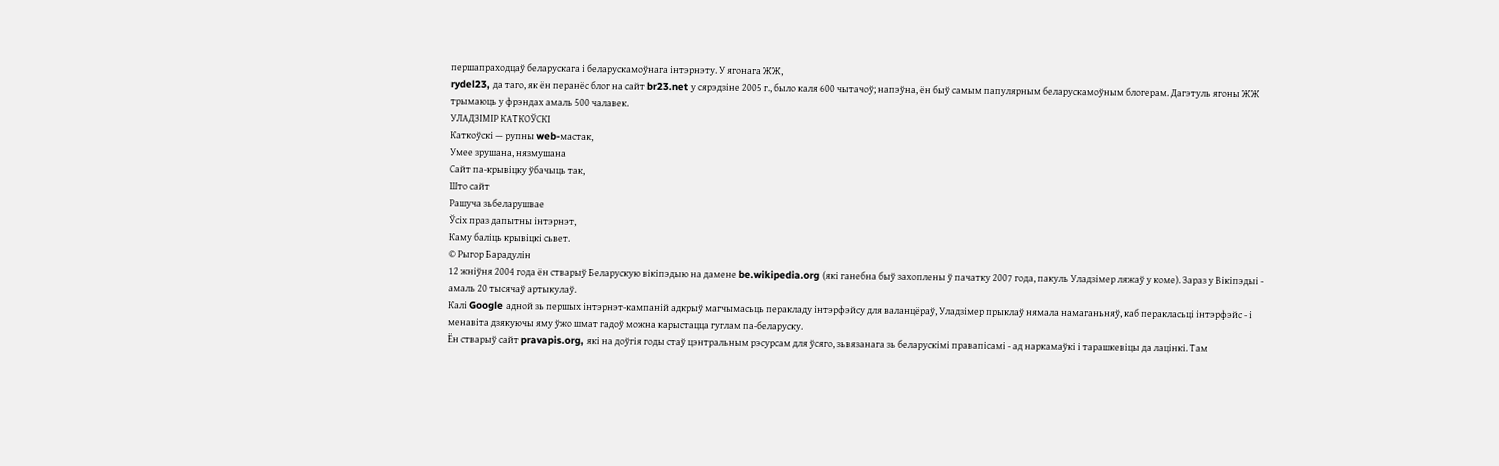першапраходцаў беларускага і беларускамоўнага інтэрнэту. У ягонага ЖЖ,
rydel23, да таго, як ён перанёс блог на сайт br23.net у сярэдзіне 2005 г., было каля 600 чытачоў; напэўна, ён быў самым папулярным беларускамоўным блогерам. Дагэтуль ягоны ЖЖ трымаюць у фрэндах амаль 500 чалавек.
УЛАДЗІМІР КАТКОЎСКІ
Каткоўскі — рупны web-мастак,
Умее зрушана, нязмушана
Сайт па-крывіцку ўбачыць так,
Што сайт
Рашуча зьбеларушвае
Ўсіх праз дапытны інтэрнэт,
Каму баліць крывіцкі сьвет.
© Рыгор Барадулін
12 жніўня 2004 года ён стварыў Беларускую вікіпэдыю на дамене be.wikipedia.org (які ганебна быў захоплены ў пачатку 2007 года, пакуль Уладзімер ляжаў у коме). Зараз у Вікіпэдыі - амаль 20 тысячаў артыкулаў.
Калі Google адной зь першых інтэрнэт-кампаній адкрыў магчымасьць перакладу інтэрфэйсу для валанцёраў, Уладзімер прыклаў нямала намаганьняў, каб перакласьці інтэрфэйс - і менавіта дзякуючы яму ўжо шмат гадоў можна карыстацца гуглам па-беларуску.
Ён стварыў сайт pravapis.org, які на доўгія годы стаў цэнтральным рэсурсам для ўсяго, зьвязанага зь беларускімі правапісамі - ад наркамаўкі і тарашкевіцы да лацінкі. Там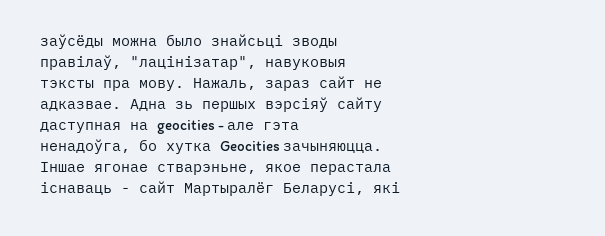заўсёды можна было знайсьці зводы правілаў, "лацінізатар", навуковыя тэксты пра мову. Нажаль, зараз сайт не адказвае. Адна зь першых вэрсіяў сайту даступная на geocities - але гэта ненадоўга, бо хутка Geocities зачыняюцца. Іншае ягонае стварэньне, якое перастала існаваць - сайт Мартыралёг Беларусі, які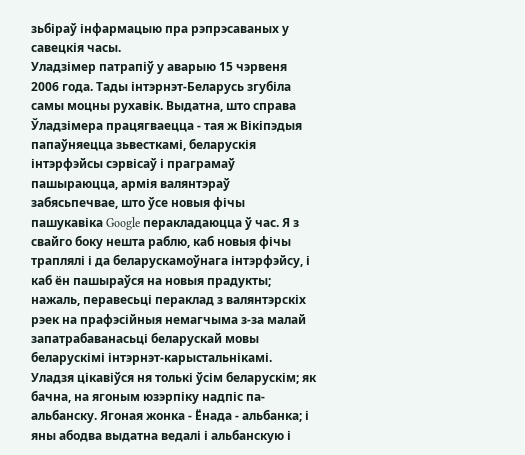зьбіраў інфармацыю пра рэпрэсаваных у савецкія часы.
Уладзімер патрапіў у аварыю 15 чэрвеня 2006 года. Тады інтэрнэт-Беларусь згубіла самы моцны рухавік. Выдатна, што справа Ўладзімера працягваецца - тая ж Вікіпэдыя папаўняецца зьвесткамі, беларускія інтэрфэйсы сэрвісаў і праграмаў пашыраюцца, армія валянтэраў забясьпечвае, што ўсе новыя фічы пашукавіка Google перакладаюцца ў час. Я з свайго боку нешта раблю, каб новыя фічы траплялі і да беларускамоўнага інтэрфэйсу, і каб ён пашыраўся на новыя прадукты; нажаль, перавесьці пераклад з валянтэрскіх рэек на прафэсійныя немагчыма з-за малай запатрабаванасьці беларускай мовы беларускімі інтэрнэт-карыстальнікамі.
Уладзя цікавіўся ня толькі ўсім беларускім; як бачна, на ягоным юзэрпіку надпіс па-альбанску. Ягоная жонка - Ёнада - альбанка; і яны абодва выдатна ведалі і альбанскую і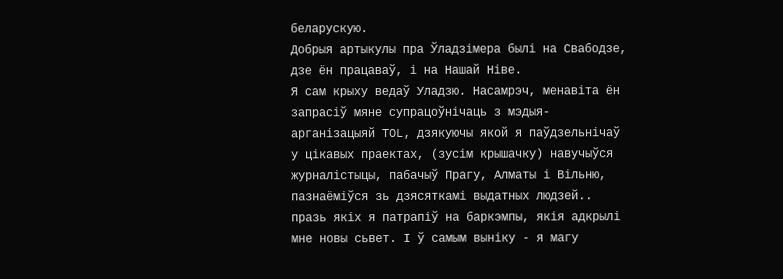беларускую.
Добрыя артыкулы пра Ўладзімера былі на Свабодзе, дзе ён працаваў, і на Нашай Ніве.
Я сам крыху ведаў Уладзю. Насамрэч, менавіта ён запрасіў мяне супрацоўнічаць з мэдыя-арганізацыяй TOL, дзякуючы якой я паўдзельнічаў у цікавых праектах, (зусім крышачку) навучыўся журналістыцы, пабачыў Прагу, Алматы і Вільню, пазнаёміўся зь дзясяткамі выдатных людзей.. празь якіх я патрапіў на баркэмпы, якія адкрылі мне новы сьвет. І ў самым выніку - я магу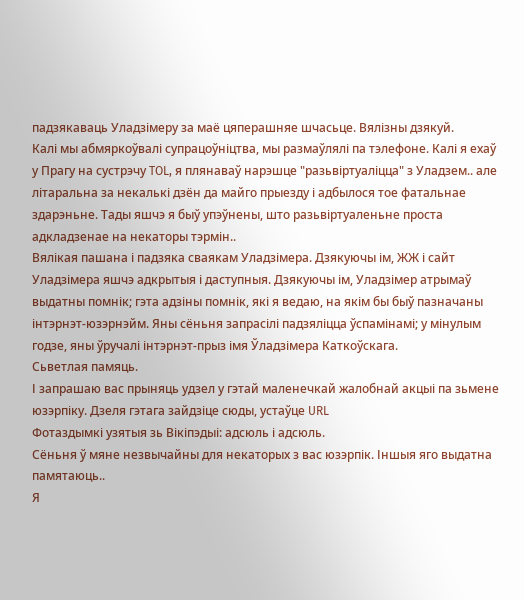падзякаваць Уладзімеру за маё цяперашняе шчасьце. Вялізны дзякуй.
Калі мы абмяркоўвалі супрацоўніцтва, мы размаўлялі па тэлефоне. Калі я ехаў у Прагу на сустрэчу TOL, я плянаваў нарэшце "разьвіртуаліцца" з Уладзем.. але літаральна за некалькі дзён да майго прыезду і адбылося тое фатальнае здарэньне. Тады яшчэ я быў упэўнены, што разьвіртуаленьне проста адкладзенае на некаторы тэрмін..
Вялікая пашана і падзяка сваякам Уладзімера. Дзякуючы ім, ЖЖ і сайт Уладзімера яшчэ адкрытыя і даступныя. Дзякуючы ім, Уладзімер атрымаў выдатны помнік; гэта адзіны помнік, які я ведаю, на якім бы быў пазначаны інтэрнэт-юзэрнэйм. Яны сёньня запрасілі падзяліцца ўспамінамі; у мінулым годзе, яны ўручалі інтэрнэт-прыз імя Ўладзімера Каткоўскага.
Сьветлая памяць.
І запрашаю вас прыняць удзел у гэтай маленечкай жалобнай акцыі па зьмене юзэрпіку. Дзеля гэтага зайдзіце сюды, устаўце URL
Фотаздымкі узятыя зь Вікіпэдыі: адсюль і адсюль.
Сёньня ў мяне незвычайны для некаторых з вас юзэрпік. Іншыя яго выдатна памятаюць..
Я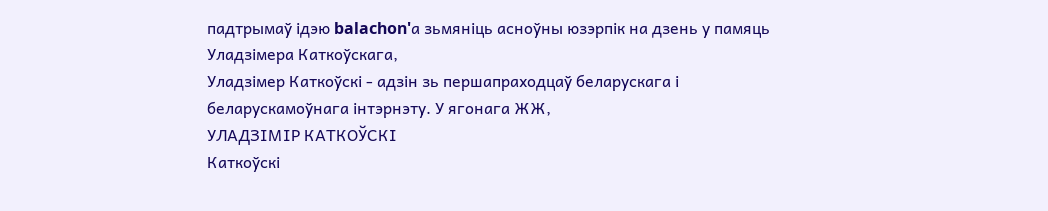падтрымаў ідэю balachon'а зьмяніць асноўны юзэрпік на дзень у памяць Уладзімера Каткоўскага,
Уладзімер Каткоўскі - адзін зь першапраходцаў беларускага і беларускамоўнага інтэрнэту. У ягонага ЖЖ,
УЛАДЗІМІР КАТКОЎСКІ
Каткоўскі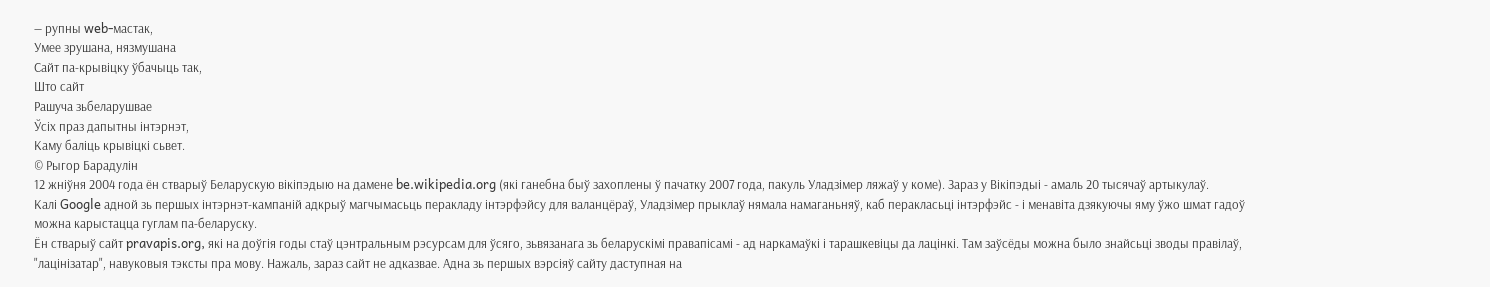— рупны web-мастак,
Умее зрушана, нязмушана
Сайт па-крывіцку ўбачыць так,
Што сайт
Рашуча зьбеларушвае
Ўсіх праз дапытны інтэрнэт,
Каму баліць крывіцкі сьвет.
© Рыгор Барадулін
12 жніўня 2004 года ён стварыў Беларускую вікіпэдыю на дамене be.wikipedia.org (які ганебна быў захоплены ў пачатку 2007 года, пакуль Уладзімер ляжаў у коме). Зараз у Вікіпэдыі - амаль 20 тысячаў артыкулаў.
Калі Google адной зь першых інтэрнэт-кампаній адкрыў магчымасьць перакладу інтэрфэйсу для валанцёраў, Уладзімер прыклаў нямала намаганьняў, каб перакласьці інтэрфэйс - і менавіта дзякуючы яму ўжо шмат гадоў можна карыстацца гуглам па-беларуску.
Ён стварыў сайт pravapis.org, які на доўгія годы стаў цэнтральным рэсурсам для ўсяго, зьвязанага зь беларускімі правапісамі - ад наркамаўкі і тарашкевіцы да лацінкі. Там заўсёды можна было знайсьці зводы правілаў, "лацінізатар", навуковыя тэксты пра мову. Нажаль, зараз сайт не адказвае. Адна зь першых вэрсіяў сайту даступная на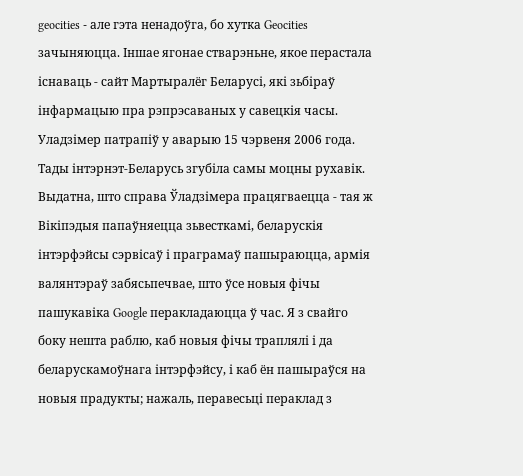geocities - але гэта ненадоўга, бо хутка Geocities зачыняюцца. Іншае ягонае стварэньне, якое перастала існаваць - сайт Мартыралёг Беларусі, які зьбіраў інфармацыю пра рэпрэсаваных у савецкія часы.
Уладзімер патрапіў у аварыю 15 чэрвеня 2006 года. Тады інтэрнэт-Беларусь згубіла самы моцны рухавік. Выдатна, што справа Ўладзімера працягваецца - тая ж Вікіпэдыя папаўняецца зьвесткамі, беларускія інтэрфэйсы сэрвісаў і праграмаў пашыраюцца, армія валянтэраў забясьпечвае, што ўсе новыя фічы пашукавіка Google перакладаюцца ў час. Я з свайго боку нешта раблю, каб новыя фічы траплялі і да беларускамоўнага інтэрфэйсу, і каб ён пашыраўся на новыя прадукты; нажаль, перавесьці пераклад з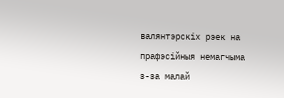валянтэрскіх рэек на прафэсійныя немагчыма з-за малай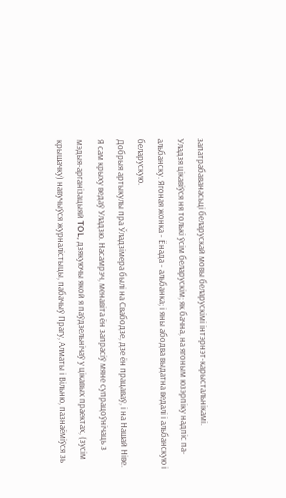запатрабаванасьці беларускай мовы беларускімі інтэрнэт-карыстальнікамі.
Уладзя цікавіўся ня толькі ўсім беларускім; як бачна, на ягоным юзэрпіку надпіс па-альбанску. Ягоная жонка - Ёнада - альбанка; і яны абодва выдатна ведалі і альбанскую і беларускую.
Добрыя артыкулы пра Ўладзімера былі на Свабодзе, дзе ён працаваў, і на Нашай Ніве.
Я сам крыху ведаў Уладзю. Насамрэч, менавіта ён запрасіў мяне супрацоўнічаць з мэдыя-арганізацыяй TOL, дзякуючы якой я паўдзельнічаў у цікавых праектах, (зусім крышачку) навучыўся журналістыцы, пабачыў Прагу, Алматы і Вільню, пазнаёміўся зь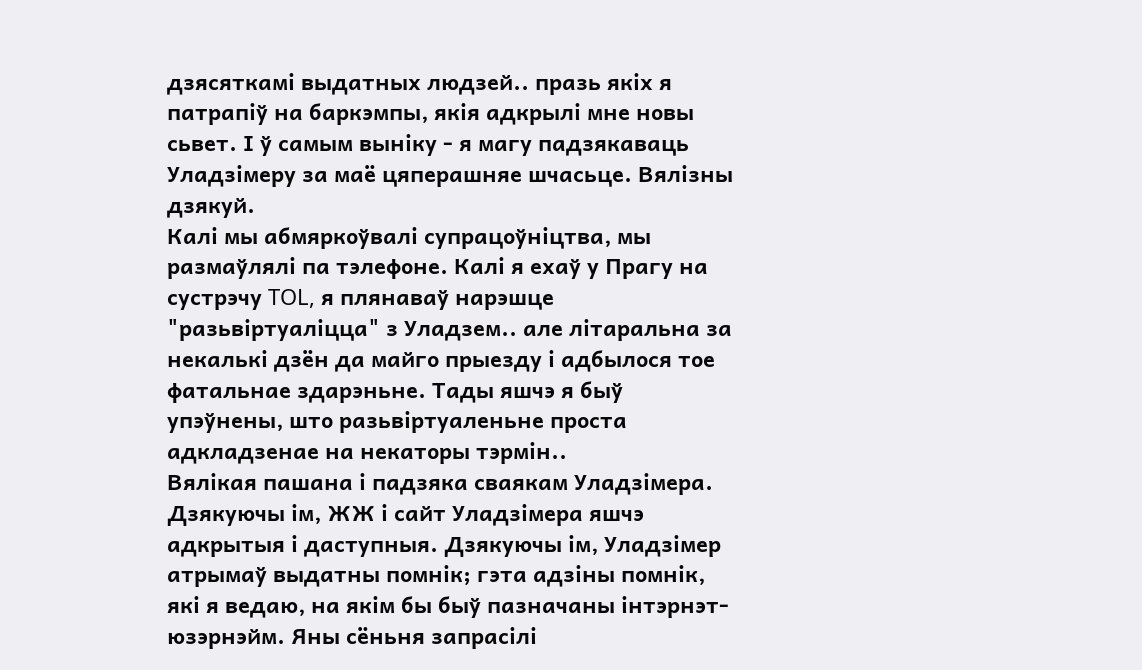дзясяткамі выдатных людзей.. празь якіх я патрапіў на баркэмпы, якія адкрылі мне новы сьвет. І ў самым выніку - я магу падзякаваць Уладзімеру за маё цяперашняе шчасьце. Вялізны дзякуй.
Калі мы абмяркоўвалі супрацоўніцтва, мы размаўлялі па тэлефоне. Калі я ехаў у Прагу на сустрэчу TOL, я плянаваў нарэшце "разьвіртуаліцца" з Уладзем.. але літаральна за некалькі дзён да майго прыезду і адбылося тое фатальнае здарэньне. Тады яшчэ я быў упэўнены, што разьвіртуаленьне проста адкладзенае на некаторы тэрмін..
Вялікая пашана і падзяка сваякам Уладзімера. Дзякуючы ім, ЖЖ і сайт Уладзімера яшчэ адкрытыя і даступныя. Дзякуючы ім, Уладзімер атрымаў выдатны помнік; гэта адзіны помнік, які я ведаю, на якім бы быў пазначаны інтэрнэт-юзэрнэйм. Яны сёньня запрасілі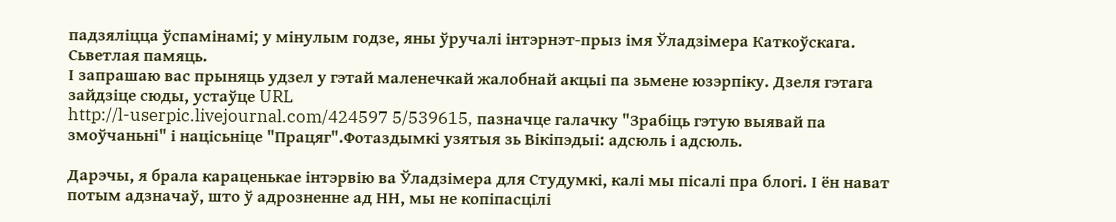падзяліцца ўспамінамі; у мінулым годзе, яны ўручалі інтэрнэт-прыз імя Ўладзімера Каткоўскага.
Сьветлая памяць.
І запрашаю вас прыняць удзел у гэтай маленечкай жалобнай акцыі па зьмене юзэрпіку. Дзеля гэтага зайдзіце сюды, устаўце URL
http://l-userpic.livejournal.com/424597 5/539615, пазначце галачку "Зрабіць гэтую выявай па змоўчаньні" і націсьніце "Працяг".Фотаздымкі узятыя зь Вікіпэдыі: адсюль і адсюль.

Дарэчы, я брала караценькае інтэрвію ва Ўладзімера для Студумкі, калі мы пісалі пра блогі. І ён нават потым адзначаў, што ў адрозненне ад НН, мы не копіпасцілі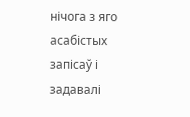нічога з яго асабістых запісаў і задавалі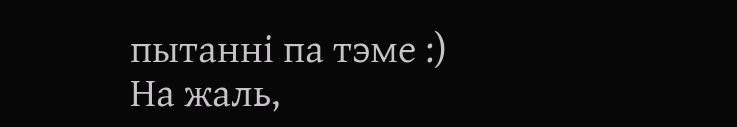пытанні па тэме :)
На жаль,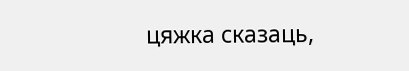цяжка сказаць,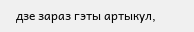дзе зараз гэты артыкул,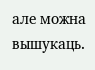але можна вышукаць.